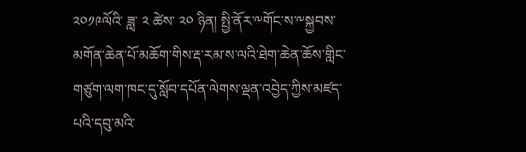༢༠༡༩ལོའི་ ཟླ་ ༢ ཚེས་ ༢༠ ཉིན། སྤྱི་ནོར་༸གོང་ས་༸སྐྱབས་མགོན་ཆེན་པོ་མཆོག་གིས་རྡ་རམ་ས་ལའི་ཐེག་ཆེན་ཆོས་གླིང་གཙུག་ལག་ཁང་དུ་སློབ་དཔོན་ལེགས་ལྡན་འབྱེད་ཀྱིས་མཛད་པའི་དབུ་མའི་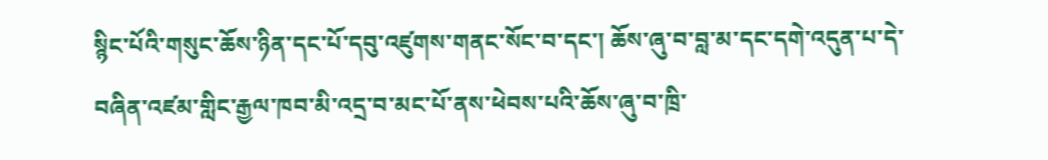སྙིང་པོའི་གསུང་ཆོས་ཉིན་དང་པོ་དབུ་འཛུགས་གནང་སོང་བ་དང་། ཆོས་ཞུ་བ་བླ་མ་དང་དགེ་འདུན་པ་དེ་བཞིན་འཛམ་གླིང་རྒྱལ་ཁབ་མི་འདྲ་བ་མང་པོ་ནས་ཕེབས་པའི་ཆོས་ཞུ་བ་ཁྲི་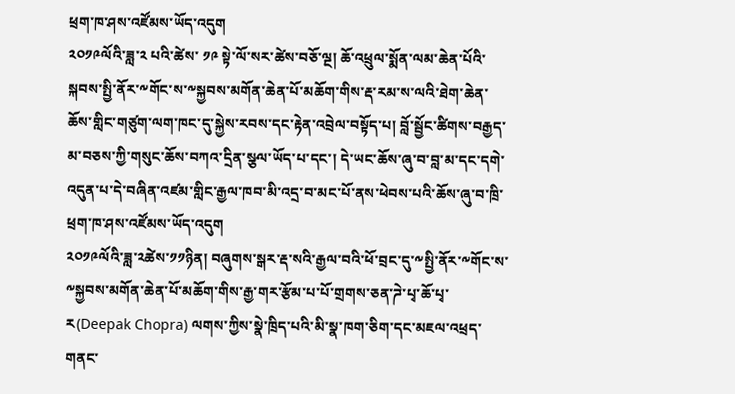ཕྲག་ཁ་ཤས་འཛོམས་ཡོད་འདུག
༢༠༡༩ལོའི་ཟླ་༢ པའི་ཚེས་ ༡༩ སྟེ་ལོ་སར་ཚེས་བཅོ་ལྔ། ཆོ་འཕྲུལ་སྨོན་ལམ་ཆེན་པོའི་སྐབས་སྤྱི་ནོར་༸གོང་ས་༸སྐྱབས་མགོན་ཆེན་པོ་མཆོག་གིས་རྡ་རམ་ས་ལའི་ཐེག་ཆེན་ཆོས་གླིང་གཙུག་ལག་ཁང་དུ་སྐྱེས་རབས་དང་རྟེན་འབྲེལ་བསྟོད་པ། བློ་སྦྱོང་ཚིགས་བརྒྱད་མ་བཅས་ཀྱི་གསུང་ཆོས་བཀའ་དྲིན་སྩལ་ཡོད་པ་དང་། དེ་ཡང་ཆོས་ཞུ་བ་བླ་མ་དང་དགེ་འདུན་པ་དེ་བཞིན་འཛམ་གླིང་རྒྱལ་ཁབ་མི་འདྲ་བ་མང་པོ་ནས་ཕེབས་པའི་ཆོས་ཞུ་བ་ཁྲི་ཕྲག་ཁ་ཤས་འཛོམས་ཡོད་འདུག
༢༠༡༩ལོའི་ཟླ་༢ཚེས་༡༡ཉིན། བཞུགས་སྒར་རྡ་སའི་རྒྱལ་བའི་ཕོ་བྲང་དུ་༸སྤྱི་ནོར་༸གོང་ས་༸སྐྱབས་མགོན་ཆེན་པོ་མཆོག་གིས་རྒྱ་གར་རྩོམ་པ་པོ་གྲགས་ཅན་ཌེ་པྭ་ཆོ་པྭ་ར(Deepak Chopra) ལགས་ཀྱིས་སྣེ་ཁྲིད་པའི་མི་སྣ་ཁག་ཅིག་དང་མཇལ་འཕྲད་གནང་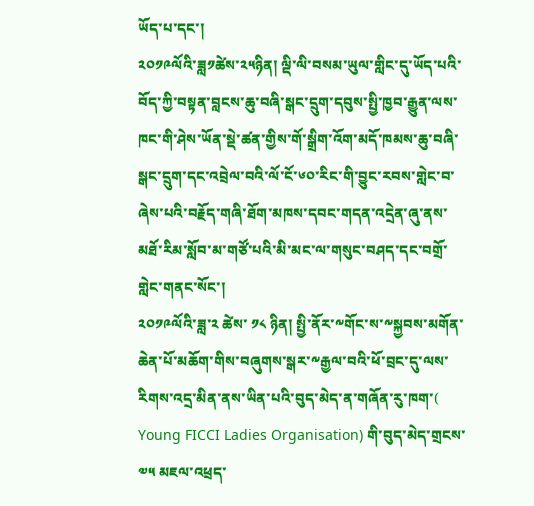ཡོད་པ་དང་།
༢༠༡༩ལོའི་ཟླ༡ཚེས་༢༥ཉིན། ལྡི་ལི་བསམ་ཡུལ་གླིང་དུ་ཡོད་པའི་བོད་ཀྱི་བསྟན་བླངས་ཆུ་བཞི་སྒང་དྲུག་དབུས་སྤྱི་ཁྱབ་རྒྱུན་ལས་ཁང་གི་ཤེས་ཡོན་སྡེ་ཚན་གྱིས་གོ་སྒྲིག་འོག་མདོ་ཁམས་ཆུ་བཞི་སྒང་དྲུག་དང་འབྲེལ་བའི་ལོ་ངོ་༦༠་རིང་གི་བྱུང་རབས་གླེང་བ་ཞེས་པའི་བརྗོད་གཞི་ཐོག་མཁས་དབང་གདན་འདྲེན་ཞུ་ནས་མཐོ་རིམ་སློབ་མ་གཙོ་པའི་མི་མང་ལ་གསུང་བཤད་དང་བགྲོ་གླེང་གནང་སོང་།
༢༠༡༩ལོའི་ཟླ་༢ ཚེས་ ༡༨ ཉིན། སྤྱི་ནོར་༸གོང་ས་༸སྐྱབས་མགོན་ཆེན་པོ་མཆོག་གིས་བཞུགས་སྒར་༸རྒྱལ་བའི་ཕོ་བྲང་དུ་ལས་རིགས་འདྲ་མིན་ནས་ཡིན་པའི་བུད་མེད་ན་གཞོན་རུ་ཁག་( Young FICCI Ladies Organisation) གི་བུད་མེད་གྲངས་ ༧༥ མཇལ་འཕྲད་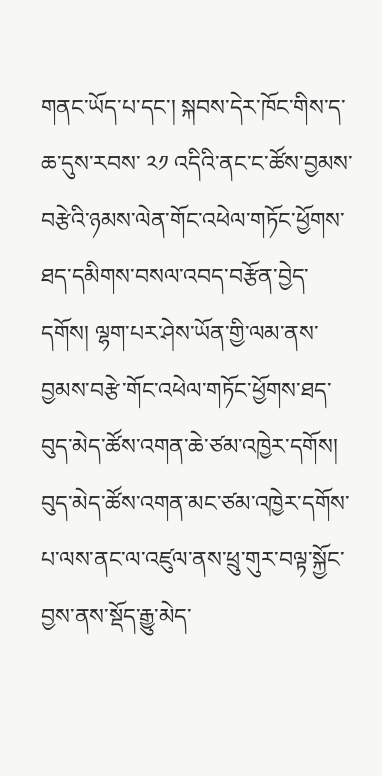གནང་ཡོད་པ་དང་། སྐབས་དེར་ཁོང་གིས་ད་ཆ་དུས་རབས་ ༢༡ འདིའི་ནང་ང་ཚོས་བྱམས་བརྩེའི་ཉམས་ལེན་གོང་འཕེལ་གཏོང་ཕྱོགས་ཐད་དམིགས་བསལ་འབད་བརྩོན་བྱེད་དགོས། ལྷག་པར་ཤེས་ཡོན་གྱི་ལམ་ནས་བྱམས་བརྩེ་གོང་འཕེལ་གཏོང་ཕྱོགས་ཐད་བུད་མེད་ཚོས་འགན་ཆེ་ཙམ་འཁྱེར་དགོས། བུད་མེད་ཚོས་འགན་མང་ཙམ་འཁྱེར་དགོས་པ་ལས་ནང་ལ་འཛུལ་ནས་ཕྲུ་གུར་བལྟ་སྐྱོང་བྱས་ནས་སྡོད་རྒྱུ་མེད་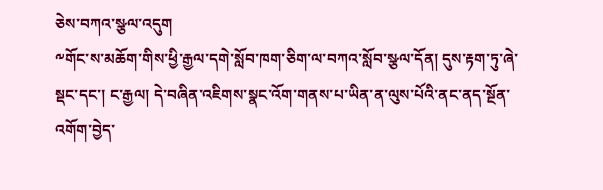ཅེས་བཀའ་སྩལ་འདུག
༸གོང་ས་མཆོག་གིས་ཕྱི་རྒྱལ་དགེ་སློབ་ཁག་ཅིག་ལ་བཀའ་སློབ་སྩལ་དོན། དུས་རྟག་ཏུ་ཞེ་སྡང་དང་། ང་རྒྱལ། དེ་བཞིན་འཇིགས་སྣང་འོག་གནས་པ་ཡིན་ན་ལུས་པོའི་ནང་ནད་སྔོན་འགོག་བྱེད་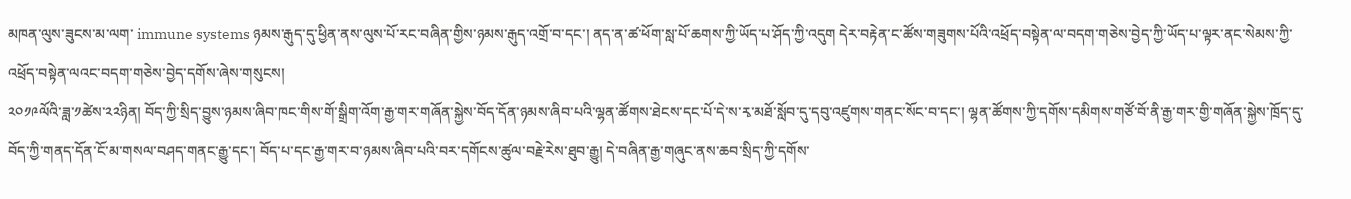མཁན་ལུས་ཟུངས་མ་ལག་ immune systems ཉམས་རྒུད་དུ་ཕྱིན་ནས་ལུས་པོ་རང་བཞིན་གྱིས་ཉམས་རྒུད་འགྲོ་བ་དང་། ནད་ན་ཚ་ཕོག་སླ་པོ་ཆགས་ཀྱི་ཡོད་པ་ཤོད་ཀྱི་འདུག དེར་བརྟེན་ང་ཚོས་གཟུགས་པོའི་འཕྲོད་བསྟེན་ལ་བདག་གཅེས་བྱེད་ཀྱི་ཡོད་པ་ལྟར་ནང་སེམས་ཀྱི་འཕྲོད་བསྟེན་ལའང་བདག་གཅེས་བྱེད་དགོས་ཞེས་གསུངས།
༢༠༡༩ལོའི་ཟླ་༡ཚེས་༢༢ཉིན། བོད་ཀྱི་སྲིད་བྱུས་ཉམས་ཞིབ་ཁང་གིས་གོ་སྒྲིག་འོག་རྒྱ་གར་གཞོན་སྐྱེས་བོད་དོན་ཉམས་ཞིབ་པའི་ལྷན་ཚོགས་ཐེངས་དང་པོ་དེ་ས་རྭ་མཐོ་སློབ་དུ་དབུ་འཛུགས་གནང་སོང་བ་དང་། ལྷན་ཚོགས་ཀྱི་དགོས་དམིགས་གཙོ་བོ་ནི་རྒྱ་གར་གྱི་གཞོན་སྐྱེས་ཁྲོད་དུ་བོད་ཀྱི་གནད་དོན་ངོ་མ་གསལ་བཤད་གནང་རྒྱུ་དང་། བོད་པ་དང་རྒྱ་གར་བ་ཉམས་ཞིབ་པའི་བར་དགོངས་ཚུལ་བརྗེ་རེས་ཐུབ་རྒྱུ། དེ་བཞིན་རྒྱ་གཞུང་ནས་ཆབ་སྲིད་ཀྱི་དགོས་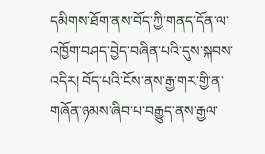དམིགས་ཐོག་ནས་བོད་ཀྱི་གནད་དོན་ལ་འཁྱོག་བཤད་བྱེད་བཞིན་པའི་དུས་སྐབས་འདིར། བོད་པའི་ངོས་ནས་རྒྱ་གར་གྱི་ན་གཞོན་ཉམས་ཞིབ་པ་བརྒྱུད་ནས་རྒྱལ་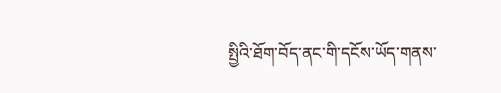སྤྱིའི་ཐོག་བོད་ནང་གི་དངོས་ཡོད་གནས་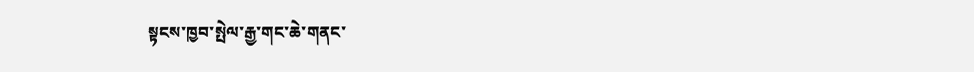སྟངས་ཁྱབ་སྤེལ་རྒྱ་གང་ཆེ་གནང་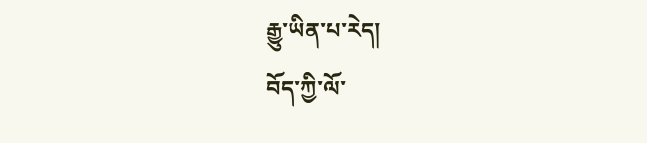རྒྱུ་ཡིན་པ་རེད།
བོད་ཀྱི་ལོ་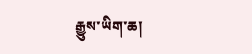རྒྱུས་ཡིག་ཆ།